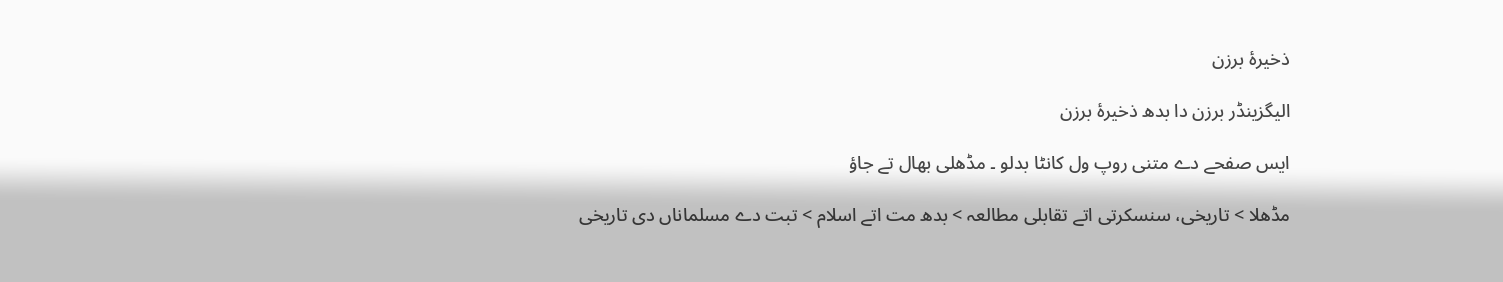ذخیرۂ برزن

الیگزینڈر برزن دا بدھ ذخیرۂ برزن

ایس صفحے دے متنی روپ ول کانٹا بدلو ۔ مڈھلی بھال تے جاؤ

مڈھلا > تاریخی، سنسکرتی اتے تقابلی مطالعہ > بدھ مت اتے اسلام > تبت دے مسلماناں دی تاریخی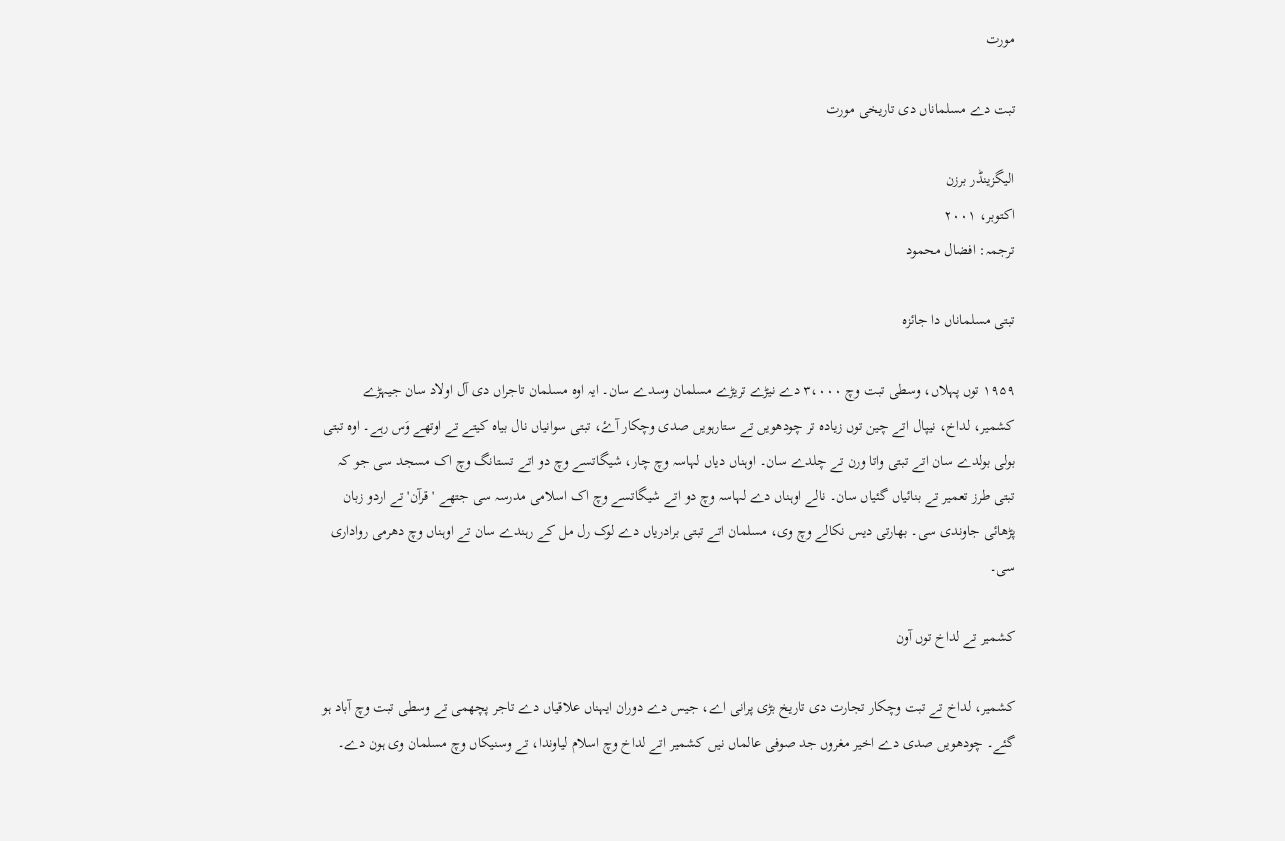مورت

تبت دے مسلماناں دی تاریخی مورت

الیگزینڈر برزن
اکتوبر، ۲۰۰۱
ترجمہ: افضال محمود

تبتی مسلماناں دا جائزہ

۱۹۵۹ توں پہلاں، وسطی تبت وچ ۳،۰۰۰ دے نیڑے تریڑے مسلمان وسدے سان۔ ایہ اوہ مسلمان تاجراں دی آل اولاد سان جیہڑے کشمیر، لداخ، نیپال اتے چین توں زیادہ تر چودھویں تے ستارہویں صدی وچکار آۓ، تبتی سوانیاں نال بیاہ کیتے تے اوتھے وَس رہے۔ اوہ تبتی بولی بولدے سان اتے تبتی واتا ورن تے چلدے سان۔ اوہناں دیاں لہاسہ وچ چار، شیگاتسے وچ دو اتے تستانگ وچ اک مسجد سی جو کہ تبتی طرز تعمیر تے بنائیاں گئیاں سان۔ نالے اوہناں دے لہاسہ وچ دو اتے شیگاتسے وچ اک اسلامی مدرسہ سی جتھے 'قرآن' تے اردو زبان پڑھائی جاوندی سی۔ بھارتی دیس نکالے وچ وی، مسلمان اتے تبتی برادریاں دے لوک رل مل کے رہندے سان تے اوہناں وچ دھرمی رواداری سی۔

کشمیر تے لداخ توں آون

کشمیر، لداخ تے تبت وچکار تجارت دی تاریخ بڑی پرانی اے، جیس دے دوران ایہناں علاقیاں دے تاجر پچھمی تے وسطی تبت وچ آباد ہو گئے۔ چودھویں صدی دے اخیر مغروں جد صوفی عالماں نیں کشمیر اتے لداخ وچ اسلام لیاوندا، تے وسنیکاں وچ مسلمان وی ہون دے۔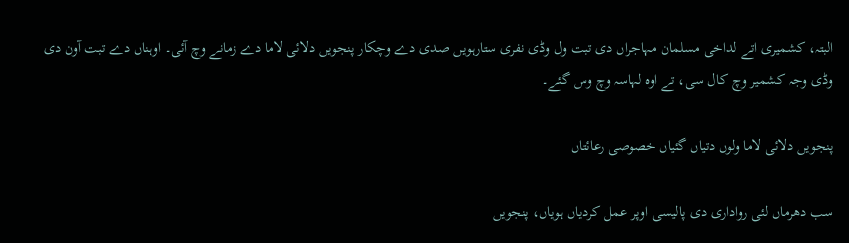البتہ، کشمیری اتے لداخی مسلمان مہاجراں دی تبت ول وڈی نفری ستارہویں صدی دے وچکار پنجویں دلائی لاما دے زمانے وچ آئی۔ اوہناں دے تبت آون دی وڈی وجہ کشمیر وچ کال سی، تے اوہ لہاسہ وچ وس گئے۔

پنجویں دلائی لاما ولوں دتیاں گئیاں خصوصی رعائتاں

سب دھرماں لئی رواداری دی پالیسی اوپر عمل کردیاں ہویاں، پنجویں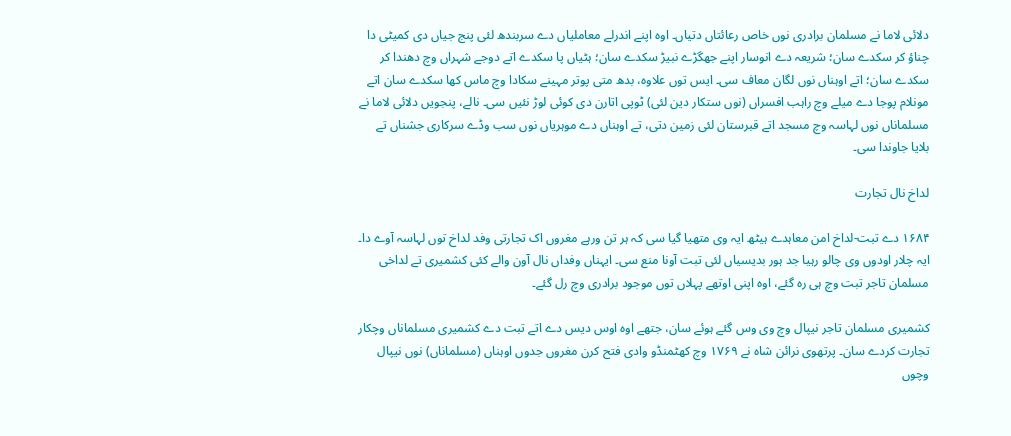دلائی لاما نے مسلمان برادری نوں خاص رعائتاں دتیاں۔ اوہ اپنے اندرلے معاملیاں دے سربندھ لئی پنج جیاں دی کمیٹی دا چناؤ کر سکدے سان؛ شریعہ دے انوسار اپنے جھگڑے نبیڑ سکدے سان؛ ہٹیاں پا سکدے اتے دوجے شہراں وچ دھندا کر سکدے سان؛ اتے اوہناں نوں لگان معاف سی۔ ایس توں علاوہ، بدھ متی پوتر مہینے سکادا وچ ماس کھا سکدے سان اتے مونلام پوجا دے میلے وچ راہب افسراں (نوں ستکار دین لئی) ٹوپی اتارن دی کوئی لوڑ نئیں سی۔ نالے، پنجویں دلائی لاما نے مسلماناں نوں لہاسہ وچ مسجد اتے قبرستان لئی زمین دتی، تے اوہناں دے موہریاں نوں سب وڈے سرکاری جشناں تے بلایا جاوندا سی۔

لداخ نال تجارت

۱۶۸۴ دے تبت-لداخ امن معاہدے ہیٹھ ایہ وی متھیا گیا سی کہ ہر تن ورہے مغروں اک تجارتی وفد لداخ توں لہاسہ آوے دا۔ ایہ چلار اودوں وی چالو رہیا جد ہور بدیسیاں لئی تبت آونا منع سی۔ ایہناں وفداں نال آون والے کئی کشمیری تے لداخی مسلمان تاجر تبت وچ ہی رہ گئے، اوہ اپنی اوتھے پہلاں توں موجود برادری وچ رل گئے۔

کشمیری مسلمان تاجر نیپال وچ وی وس گئے ہوئے سان، جتھے اوہ اوس دیس دے اتے تبت دے کشمیری مسلماناں وچکار تجارت کردے سان۔ پرتھوی نرائن شاہ نے ۱۷۶۹ وچ کھٹمنڈو وادی فتح کرن مغروں جدوں اوہناں (مسلماناں) نوں نیپال وچوں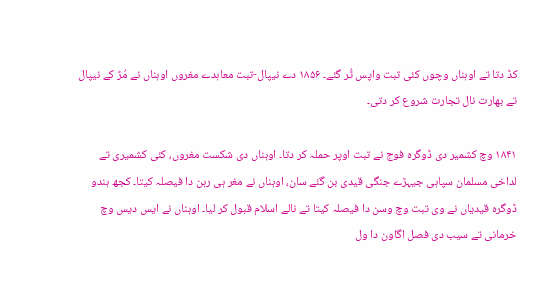کڈ دتا تے اوہناں وچوں کئی تبت واپس ٹُر گئے۔ ۱۸۵۶ دے نیپال-تبت معاہدے مغروں اوہناں نے مُڑ کے نیپال تے بھارت نال تجارت شروع کر دتی۔

۱۸۴۱ وچ کشمیر دی ڈوگرہ فوج نے تبت اوپر حملہ کر دتا۔ اوہناں دی شکست مغروں، کئی کشمیری تے لداخی مسلمان سپاہی جیہڑے جنگی قیدی بن گئے سان، اوہناں نے مغر ہی رہن دا فیصلہ کیتا۔ کجھ ہندو ڈوگرہ قیدیاں نے وی تبت وچ وسن دا فیصلہ کیتا تے نالے اسلام قبول کر لیا۔ اوہناں نے ایس دیس وچ خرمانی تے سیب دی فصل اگاون دا ول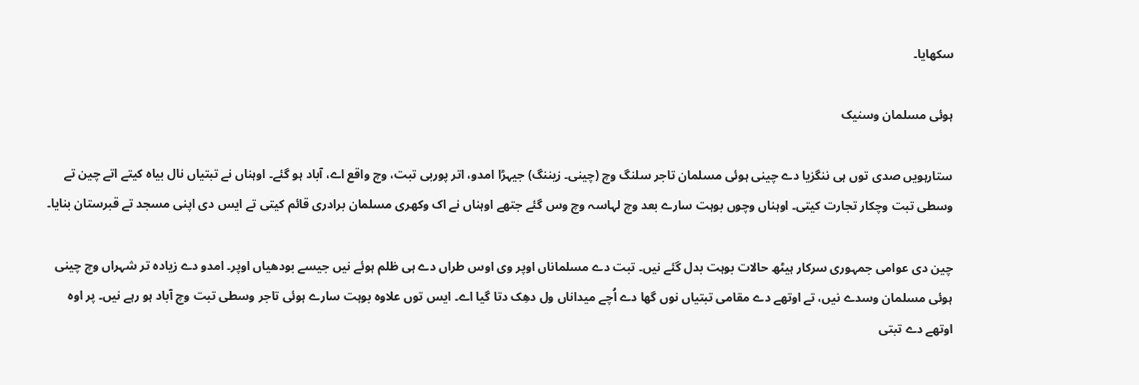سکھایا۔

ہوئی مسلمان وسنیک

ستارہویں صدی توں ہی ننگزیا دے چینی ہوئی مسلمان تاجر سلنگ وچ (چینی۔ زیننگ) جیہڑا امدو، اتر پوربی تبت، وچ واقع اے، آباد ہو گئے۔ اوہناں نے تبتیاں نال بیاہ کیتے اتے چین تے وسطی تبت وچکار تجارت کیتی۔ اوہناں وچوں بوہت سارے بعد وچ لہاسہ وچ وس گئے جتھے اوہناں نے اک وکھری مسلمان برادری قائم کیتی تے ایس دی اپنی مسجد تے قبرستان بنایا۔

چین دی عوامی جمہوری سرکار ہیٹھ حالات بوہت بدل گئے نیں۔ تبت دے مسلماناں اوپر وی اوس طراں دے ہی ظلم ہوئے نیں جیسے بودھیاں اوپر۔ امدو دے زیادہ تر شہراں وچ چینی ہوئی مسلمان وسدے نیں، تے اوتھے دے مقامی تبتیاں نوں گھا دے اُچے میداناں ول دھِک دتا گیا اے۔ ایس توں علاوہ بوہت سارے ہوئی تاجر وسطی تبت وچ آباد ہو رہے نیں۔ پر اوہ اوتھے دے تبتی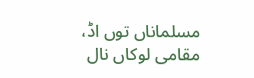مسلماناں توں اڈ، مقامی لوکاں نال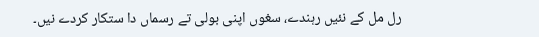رل مل کے نئیں رہندے، سغوں اپنی بولی تے رسماں دا ستکار کردے نیں۔